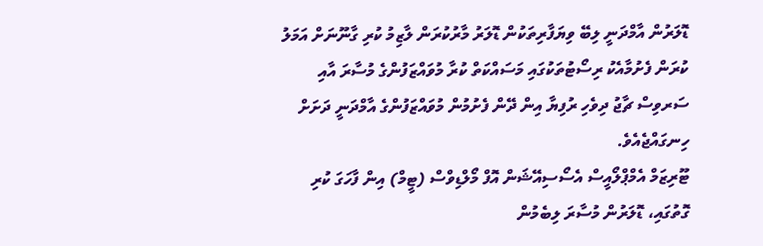ޑޮލަރުން އާމްދަނީ ލިބޭ ވިޔަފާރިތަކުން ޑޮލަރު މާރުކުރަން ލާޒިމު ކުރި ގާނޫނަށް އަމަލު ކުރަން ފެށުމާއެކު ރިސޯޓުތަކުގައި މަސައްކަތް ކުރާ މުވައްޒަފުންގެ މުސާރަ އާއި ސަރވިސް ޗާޖު ދިވެހި ރުފިޔާ އިން ދޭން ފެށުމުން މުވައްޒަފުންގެ އާމްދަނީ ދަށަށް ހިނގައްޖެއެވެ.
ޓޫރިޒަމް އެމްޕްލޯއީސް އެސޯސިއޭޝަން އޮފް މޯލްޑިވްސް (ޓީމް) އިން ފާހަގަ ކުރި ގޮތުގައި، ޑޮލަރުން މުސާރަ ލިބެމުން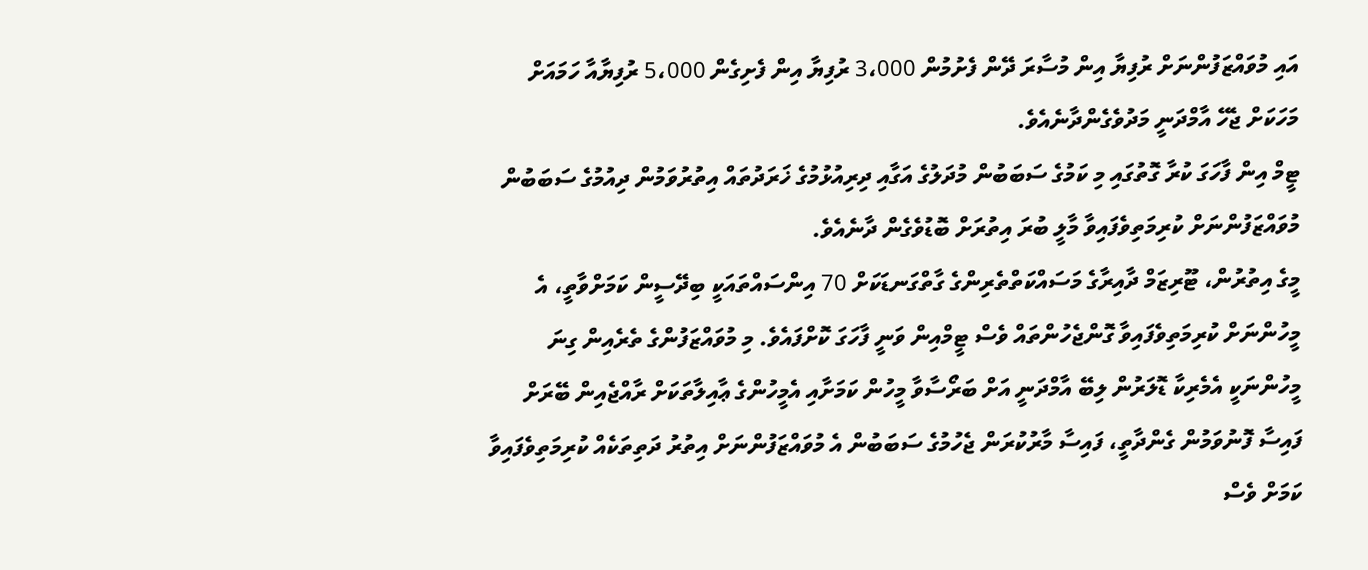އައި މުވައްޒަފުންނަށް ރުފިޔާ އިން މުސާރަ ދޭން ފެށުމުން 3،000 ރުފިޔާ އިން ފެށިގެން 5،000 ރުފިޔާއާ ހަމައަށް މަހަކަށް ޖެހޭ އާމްދަނީ މަދުވެގެންދާނެއެވެ.
ޓީމް އިން ފާހަގަ ކުރާ ގޮތުގައި މި ކަމުގެ ސަބަބުން މުދަލުގެ އަގާއި ދިރިއުޅުމުގެ ޚަރަދުތައް އިތުރުވަމުން ދިއުމުގެ ސަބަބުން މުވައްޒަފުންނަށް ކުރިމަތިވެފައިވާ މާލީ ބުރަ އިތުރަށް ބޮޑުވެގެން ދާނެއެވެ.
މީގެ އިތުރުން، ޓޫރިޒަމް ދާއިރާގެ މަސައްކަތްތެރިންގެ ގާތްގަނޑަކަށް 70 އިންސައްތައަކީ ބިދޭސީން ކަމަށްވާތީ، އެ މީހުންނަށް ކުރިމަތިވެފައިވާ ގޮންޖެހުންތައް ވެސް ޓީމްއިން ވަނީ ފާހަގަ ކޮށްފައެވެ. މި މުވައްޒަފުންގެ ތެރެއިން ގިނަ މީހުންނަކީ އެމެރިކާ ޑޮލަރުން ލިބޭ އާމްދަނީ އަށް ބަރޯސާވާ މީހުން ކަމަށާއި އެމީހުންގެ ޢާއިލާތަކަށް ރާއްޖެއިން ބޭރަށް ފައިސާ ފޮނުވަމުން ގެންދާތީ، ފައިސާ މާރުކުރަން ޖެހުމުގެ ސަބަބުން އެ މުވައްޒަފުންނަށް އިތުރު ދަތިތަކެއް ކުރިމަތިވެފައިވާ ކަމަށް ވެސް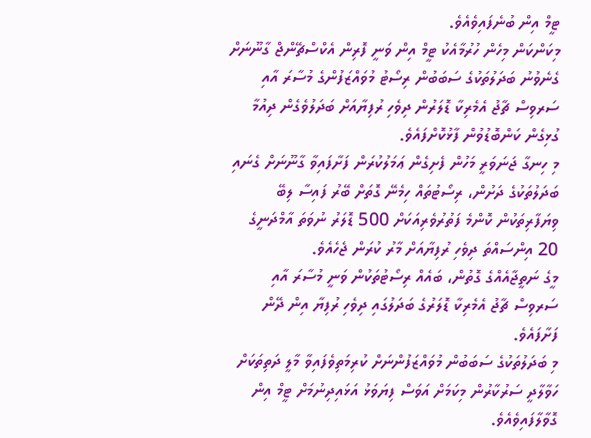ޓީމް އިން ބުނެފައިވެއެވެ.
މިކަންކަން މިހެން ހުރުމާއެކު ޓީމް އިން ވަނީ ފޮރިން އެކްސްޗޭންޖް ގާނޫނަށް ގެނެވުނު ބަދަލުތަކުގެ ސަބަބުން ރިސޯޓު މުވައްޒަފުންގެ މުސާރަ އާއި ސަރވިސް ޗާޖު އެމެރިކާ ޑޮލަރުން ދިވެހި ރުފިޔާއަށް ބަދަލުވެގެން ދިއުމާ ގުޅިގެން ކަންބޮޑުވުން ފާޅުކޮށްފައެވެ.
މި ހިނގާ ޖަނަވަރީ މަހުން ފެށިގެން ޢަމަލުކުރަން ފަށާފައިވާ ގާނޫނަށް ގެނައި ބަދަލުތަކުގެ ދަށުން، ރިސޯޓުތައް ހިމެނޭ ގޮތަށް ބޭރު ފައިސާ ލިބޭ ވިޔަފާރިތަކުން ކޮންމެ ފަތުރުވެރިއަކަށް 500 ޑޮލަރު ނުވަތަ އާމްދަނީގެ 20 އިންސައްތަ ދިވެހި ރުފިޔާއަށް މާރު ކުރަން ޖެހެއެވެ.
މީގެ ނަތީޖާއެއްގެ ގޮތުން، ބައެއް ރިސޯޓުތަކުން ވަނީ މުސާރަ އާއި ސަރވިސް ޗާޖު އެމެރިކާ ޑޮލަރުގެ ބަދަލުގައި ދިވެހި ރުފިޔާ އިން ދޭން ފަށާފައެވެ.
މި ބަދަލުތަކުގެ ސަބަބުން މުވައްޒަފުންނަށް ކުރިމަތިވެފައިވާ މާލީ ދަތިތަކަށް ހަވާލާދީ ސަރުކާރުން މިކަމަށް އަވަސް ފިޔަވަޅު އަޅައިދިނުމަށް ޓީމް އިން ގޮވާލާފައިވެއެވެ.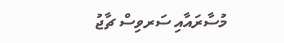މުސާރައާއި ސަރވިސް ޗާޖު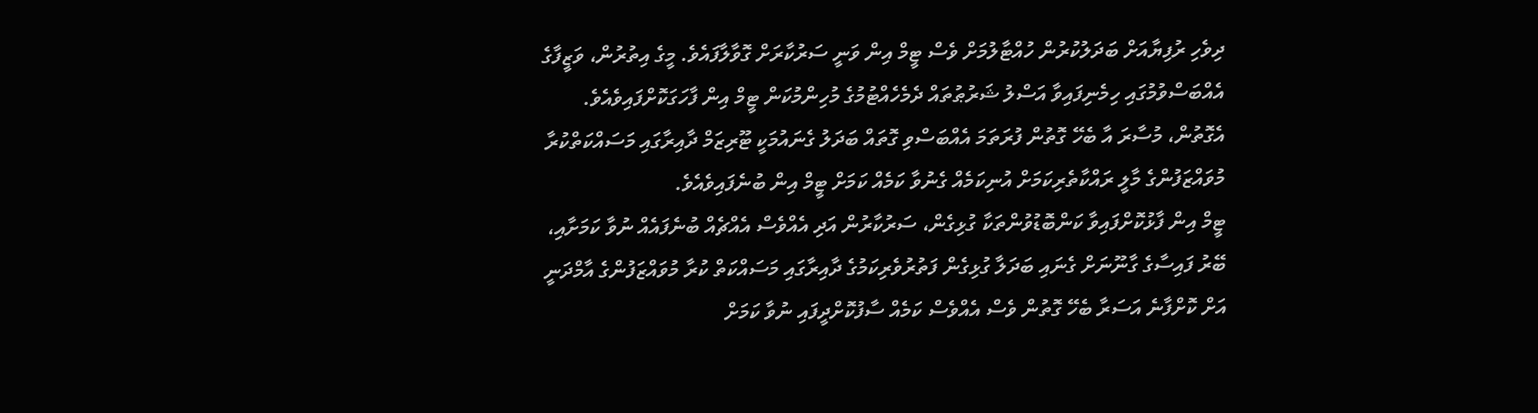ދިވެހި ރުފިޔާއަށް ބަދަލުކުރުން ހުއްޓާލުމަށް ވެސް ޓީމް އިން ވަނީ ސަރުކާރަށް ގޮވާލާފައެވެ. މީގެ އިތުރުން، ވަޒީފާގެ އެއްބަސްވުމުގައި ހިމެނިފައިވާ އަސްލު ޝަރުޠުތައް ދެމެހެއްޓުމުގެ މުހިންމުކަން ޓީމް އިން ފާހަގަކޮށްފައިވެއެވެ. އެގޮތުން، މުސާރަ އާ ބެހޭ ގޮތުން ފުރަތަމަ އެއްބަސްވި ގޮތައް ބަދަލު ގެނައުމަކީ ޓޫރިޒަމް ދާއިރާގައި މަސައްކަތްކުރާ މުވައްޒަފުންގެ މާލީ ރައްކާތެރިކަމަށް އުނިކަމެއް ގެނުވާ ކަމެއް ކަމަށް ޓީމް އިން ބުނެފައިވެއެވެ.
ޓީމް އިން ފާޅުކޮށްފައިވާ ކަންބޮޑުވުންތަކާ ގުޅިގެން، ސަރުކާރުން އަދި އެއްވެސް އެއްޗެއް ބުނެފައެއް ނުވާ ކަމަށާއި، ބޭރު ފައިސާގެ ގާނޫނަށް ގެނައި ބަދަލާ ގުޅިގެން ފަތުރުވެރިކަމުގެ ދާއިރާގައި މަސައްކަތް ކުރާ މުވައްޒަފުންގެ އާމްދަނީ އަށް ކޮށްފާނެ އަސަރާ ބެހޭ ގޮތުން ވެސް އެއްވެސް ކަމެއް ސާފުކޮށްދީފައި ނުވާ ކަމަށް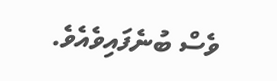ވެސް ބުނެފައިވެއެވެ.